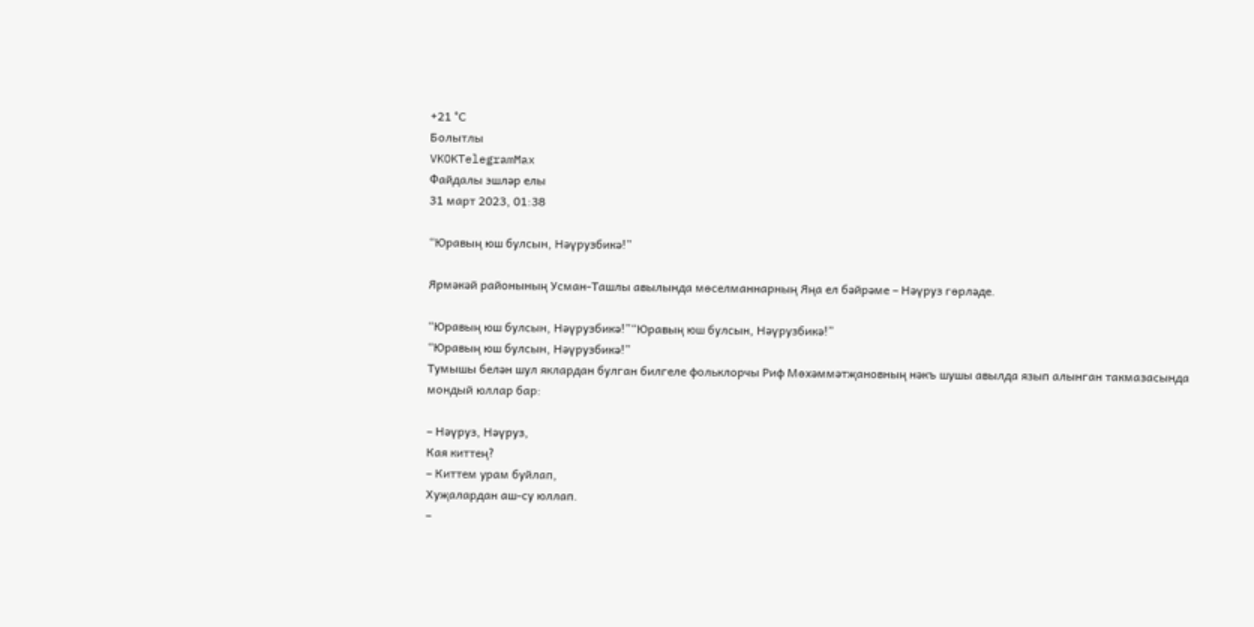+21 °С
Болытлы
VKOKTelegramMax
Файдалы эшләр елы
31 март 2023, 01:38

“Юравың юш булсын, Нәүрузбикә!”

Ярмәкәй районының Усман-Ташлы авылында мөселманнарның Яңа ел бәйрәме – Нәүруз гөрләде.

“Юравың юш булсын, Нәүрузбикә!”“Юравың юш булсын, Нәүрузбикә!”
“Юравың юш булсын, Нәүрузбикә!”
Тумышы белән шул яклардан булган билгеле фольклорчы Риф Мөхәммәтҗановның нәкъ шушы авылда язып алынган такмазасында мондый юллар бар:

– Нәүруз, Нәүруз,
Кая киттең?
– Киттем урам буйлап,
Хуҗалардан аш-су юллап.
–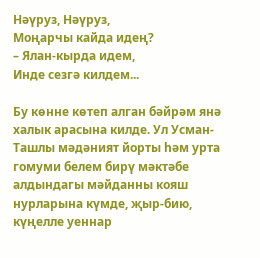Нәүруз, Нәүруз,
Моңарчы кайда идең?
– Ялан-кырда идем,
Инде сезгә килдем...

Бу көнне көтеп алган бәйрәм янә халык арасына килде. Ул Усман-Ташлы мәдәният йорты һәм урта гомуми белем бирү мәктәбе алдындагы мәйданны кояш нурларына күмде, җыр-бию, күңелле уеннар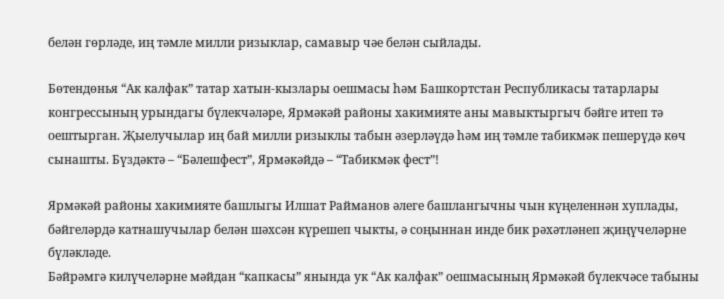белән гөрләде, иң тәмле милли ризыклар, самавыр чәе белән сыйлады.

Бөтендөнья “Ак калфак” татар хатын-кызлары оешмасы һәм Башкортстан Республикасы татарлары конгрессының урындагы бүлекчәләре, Ярмәкәй районы хакимияте аны мавыктыргыч бәйге итеп тә оештырган. Җыелучылар иң бай милли ризыклы табын әзерләүдә һәм иң тәмле табикмәк пешерүдә көч сынашты. Бүздәктә – “Бәлешфест”, Ярмәкәйдә – “Табикмәк фест”!

Ярмәкәй районы хакимияте башлыгы Илшат Райманов әлеге башлангычны чын күңеленнән хуплады, бәйгеләрдә катнашучылар белән шәхсән күрешеп чыкты, ә соңыннан инде бик рәхәтләнеп җиңүчеләрне бүләкләде.
Бәйрәмгә килүчеләрне мәйдан “капкасы” янында ук “Ак калфак” оешмасының Ярмәкәй бүлекчәсе табыны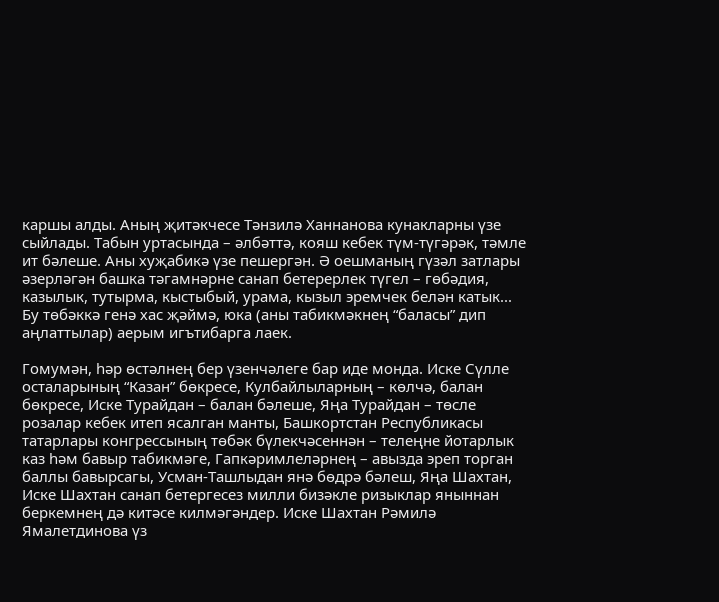каршы алды. Аның җитәкчесе Тәнзилә Ханнанова кунакларны үзе сыйлады. Табын уртасында – әлбәттә, кояш кебек түм-түгәрәк, тәмле ит бәлеше. Аны хуҗабикә үзе пешергән. Ә оешманың гүзәл затлары әзерләгән башка тәгамнәрне санап бетерерлек түгел – гөбәдия, казылык, тутырма, кыстыбый, урама, кызыл эремчек белән катык... Бу төбәккә генә хас җәймә, юка (аны табикмәкнең “баласы” дип аңлаттылар) аерым игътибарга лаек.

Гомумән, һәр өстәлнең бер үзенчәлеге бар иде монда. Иске Сүлле осталарының “Казан” бөкресе, Кулбайлыларның – көлчә, балан бөкресе, Иске Турайдан – балан бәлеше, Яңа Турайдан – төсле розалар кебек итеп ясалган манты, Башкортстан Республикасы татарлары конгрессының төбәк бүлекчәсеннән – телеңне йотарлык каз һәм бавыр табикмәге, Гапкәримлеләрнең – авызда эреп торган баллы бавырсагы, Усман-Ташлыдан янә бөдрә бәлеш, Яңа Шахтан, Иске Шахтан санап бетергесез милли бизәкле ризыклар яныннан беркемнең дә китәсе килмәгәндер. Иске Шахтан Рәмилә Ямалетдинова үз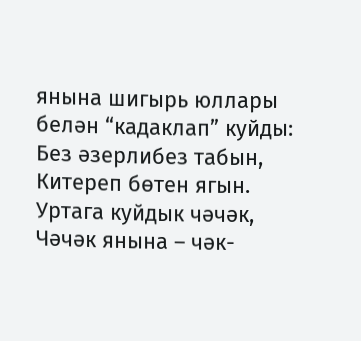янына шигырь юллары белән “кадаклап” куйды:
Без әзерлибез табын,
Китереп бөтен ягын.
Уртага куйдык чәчәк,
Чәчәк янына – чәк-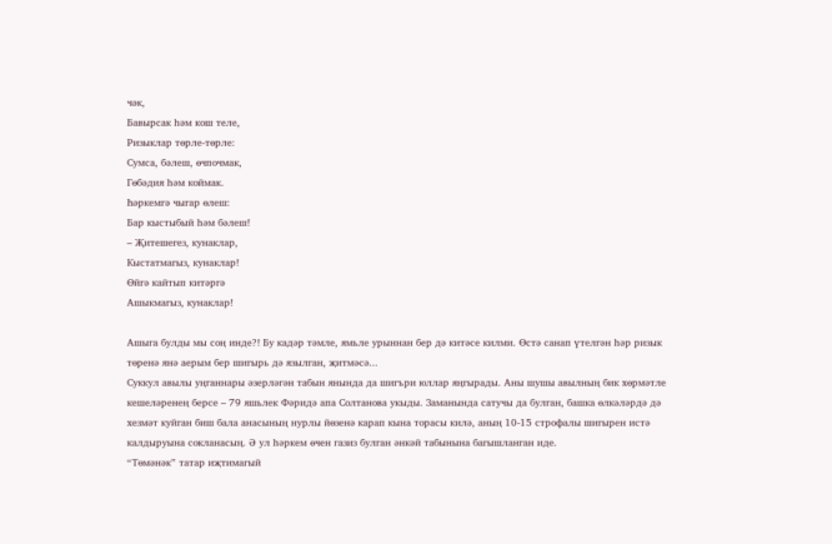чәк,
Бавырсак һәм кош теле,
Ризыклар төрле-төрле:
Сумса, бәлеш, өчпочмак,
Гөбәдия һәм коймак.
Һәркемгә чыгар өлеш:
Бар кыстыбый һәм бәлеш!
– Җитешегез, кунаклар,
Кыстатмагыз, кунаклар!
Өйгә кайтып китәргә
Ашыкмагыз, кунаклар!

Ашыга булды мы соң инде?! Бу кадәр тәмле, ямьле урыннан бер дә китәсе килми. Өстә санап үтелгән һәр ризык төренә янә аерым бер шигырь дә язылган, җитмәсә...
Суккул авылы уңганнары әзерләгән табын янында да шигъри юллар яңгырады. Аны шушы авылның бик хөрмәтле кешеләренең берсе – 79 яшьлек Фәридә апа Солтанова укыды. Заманында сатучы да булган, башка өлкәләрдә дә хезмәт куйган биш бала анасының нурлы йөзенә карап кына торасы килә, аның 10-15 строфалы шигырен истә калдыруына сокланасың. Ә ул һәркем өчен газиз булган әнкәй табынына багышланган иде.
“Төмәнәк” татар иҗтимагый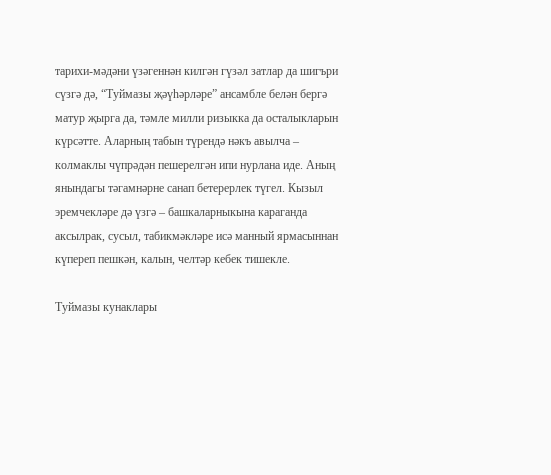тарихи-мәдәни үзәгеннән килгән гүзәл затлар да шигъри сүзгә дә, “Туймазы җәүһәрләре” ансамбле белән бергә матур җырга да, тәмле милли ризыкка да осталыкларын күрсәтте. Аларның табын түрендә нәкъ авылча – колмаклы чүпрәдән пешерелгән ипи нурлана иде. Аның янындагы тәгамнәрне санап бетерерлек түгел. Кызыл эремчекләре дә үзгә – башкаларныкына караганда аксылрак, сусыл, табикмәкләре исә манный ярмасыннан күпереп пешкән, калын, челтәр кебек тишекле.

Туймазы кунаклары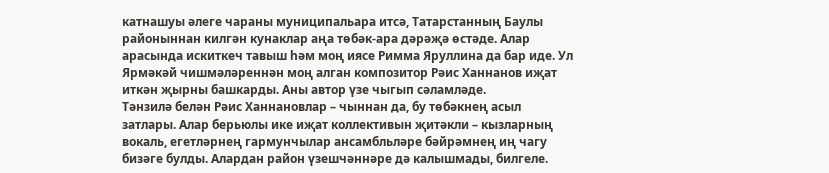катнашуы әлеге чараны муниципальара итсә, Татарстанның Баулы районыннан килгән кунаклар аңа төбәк-ара дәрәҗә өстәде. Алар арасында искиткеч тавыш һәм моң иясе Римма Яруллина да бар иде. Ул Ярмәкәй чишмәләреннән моң алган композитор Рәис Ханнанов иҗат иткән җырны башкарды. Аны автор үзе чыгып сәламләде.
Тәнзилә белән Рәис Ханнановлар – чыннан да, бу төбәкнең асыл затлары. Алар берьюлы ике иҗат коллективын җитәкли – кызларның вокаль, егетләрнең гармунчылар ансамбльләре бәйрәмнең иң чагу бизәге булды. Алардан район үзешчәннәре дә калышмады, билгеле.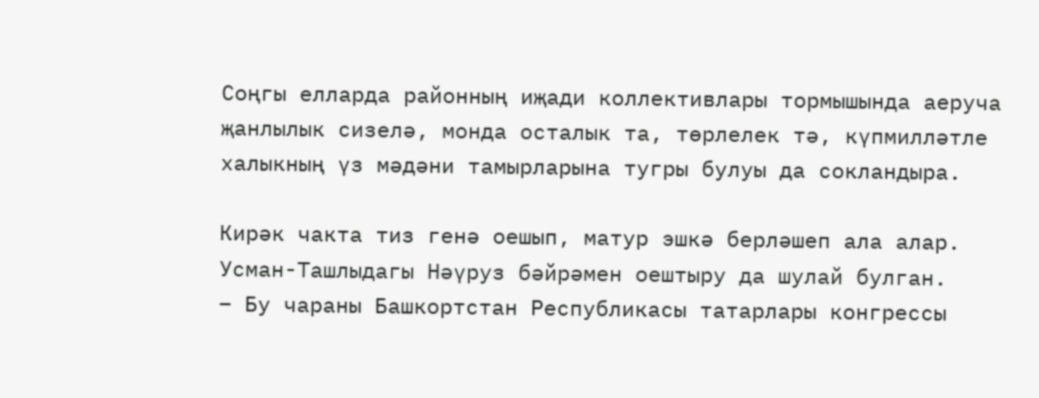Соңгы елларда районның иҗади коллективлары тормышында аеруча җанлылык сизелә, монда осталык та, төрлелек тә, күпмилләтле халыкның үз мәдәни тамырларына тугры булуы да сокландыра.

Кирәк чакта тиз генә оешып, матур эшкә берләшеп ала алар. Усман-Ташлыдагы Нәүруз бәйрәмен оештыру да шулай булган.
– Бу чараны Башкортстан Республикасы татарлары конгрессы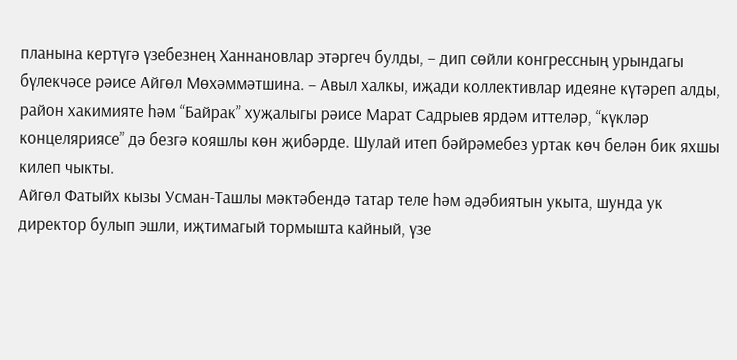планына кертүгә үзебезнең Ханнановлар этәргеч булды, – дип сөйли конгрессның урындагы бүлекчәсе рәисе Айгөл Мөхәммәтшина. – Авыл халкы, иҗади коллективлар идеяне күтәреп алды, район хакимияте һәм “Байрак” хуҗалыгы рәисе Марат Садрыев ярдәм иттеләр, “күкләр концеляриясе” дә безгә кояшлы көн җибәрде. Шулай итеп бәйрәмебез уртак көч белән бик яхшы килеп чыкты.
Айгөл Фатыйх кызы Усман-Ташлы мәктәбендә татар теле һәм әдәбиятын укыта, шунда ук директор булып эшли, иҗтимагый тормышта кайный, үзе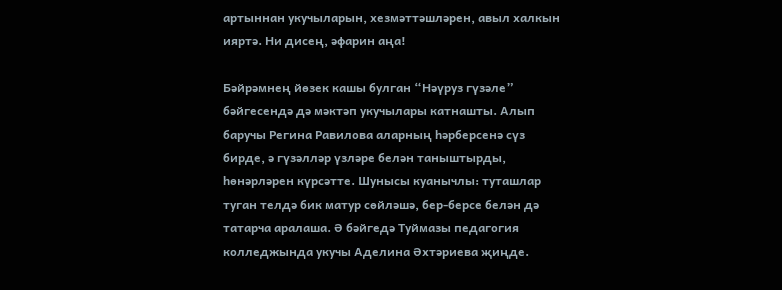артыннан укучыларын, хезмәттәшләрен, авыл халкын ияртә. Ни дисең, әфарин аңа!

Бәйрәмнең йөзек кашы булган “Нәүруз гүзәле” бәйгесендә дә мәктәп укучылары катнашты. Алып баручы Регина Равилова аларның һәрберсенә сүз бирде, ә гүзәлләр үзләре белән таныштырды, һөнәрләрен күрсәтте. Шунысы куанычлы: туташлар туган телдә бик матур сөйләшә, бер-берсе белән дә татарча аралаша. Ә бәйгедә Туймазы педагогия колледжында укучы Аделина Әхтәриева җиңде.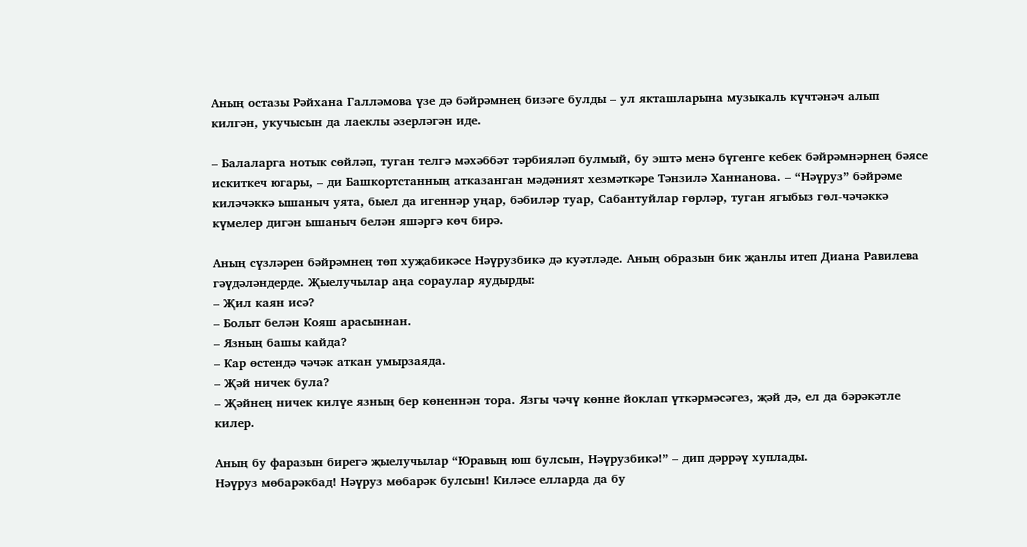Аның остазы Рәйхана Галләмова үзе дә бәйрәмнең бизәге булды – ул якташларына музыкаль күчтәнәч алып килгән, укучысын да лаеклы әзерләгән иде.

– Балаларга нотык сөйләп, туган телгә мәхәббәт тәрбияләп булмый, бу эштә менә бүгенге кебек бәйрәмнәрнең бәясе искиткеч югары, – ди Башкортстанның атказанган мәдәният хезмәткәре Тәнзилә Ханнанова. – “Нәүруз” бәйрәме киләчәккә ышаныч уята, быел да игеннәр уңар, бәбиләр туар, Сабантуйлар гөрләр, туган ягыбыз гөл-чәчәккә күмелер дигән ышаныч белән яшәргә көч бирә.

Аның сүзләрен бәйрәмнең төп хуҗабикәсе Нәүрузбикә дә куәтләде. Аның образын бик җанлы итеп Диана Равилева гәүдәләндерде. Җыелучылар аңа сораулар яудырды:
– Җил каян исә?
– Болыт белән Кояш арасыннан.
– Язның башы кайда?
– Кар өстендә чәчәк аткан умырзаяда.
– Җәй ничек була?
– Җәйнең ничек килүе язның бер көненнән тора. Язгы чәчү көнне йоклап үткәрмәсәгез, җәй дә, ел да бәрәкәтле килер.

Аның бу фаразын бирегә җыелучылар “Юравың юш булсын, Нәүрузбикә!” – дип дәррәү хуплады.
Нәүруз мөбарәкбад! Нәүруз мөбарәк булсын! Киләсе елларда да бу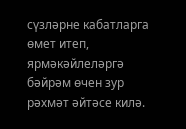сүзләрне кабатларга өмет итеп, ярмәкәйлеләргә бәйрәм өчен зур рәхмәт әйтәсе килә.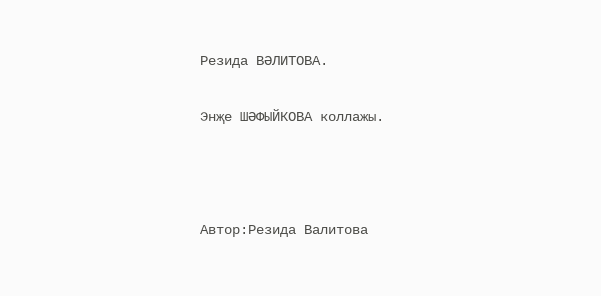Резида ВӘЛИТОВА.

Энҗе ШӘФЫЙКОВА коллажы.



Автор:Резида Валитова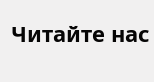Читайте нас